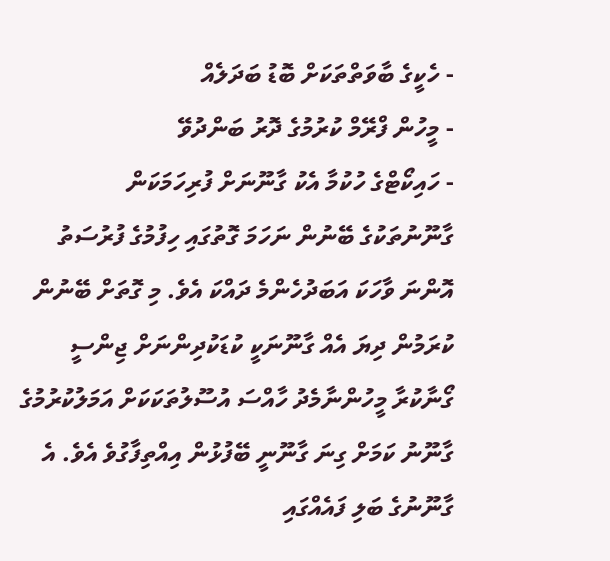- ހެކީގެ ބާވަތްތަކަށް ބޮޑު ބަދަލެއް
- މީހުން ފްރޭމް ކުރުމުގެ ދޮރު ބަންދުވޭ
- ހައިކޯޓްގެ ހުކުމާ އެކު ގާނޫނަށް ފުރިހަމަކަން
ގާނޫނުތަކުގެ ބޭނުން ނަހަމަ ގޮތުގައި ހިފުމުގެ ފުރުސަތު އޮންނަ ވާހަކަ އަބަދުހެންމެ ދައްކަ އެވެ. މި ގޮތަށް ބޭނުން ކުރަމުން ދިޔަ އެއް ގާނޫނަކީ ކުޑަކުދިންނަށް ޖިންސީ ގޯނާކުރާ މީހުންނާމެދު ހާއްސަ އުސޫލުތަކަކަށް އަމަލުކުރުމުގެ ގާނޫނު ކަމަށް ގިނަ ގާނޫނީ ބޭފުޅުން އިއްތިފާގުވެ އެވެ. އެ ގާނޫނުގެ ބަލި ފައެއްގައި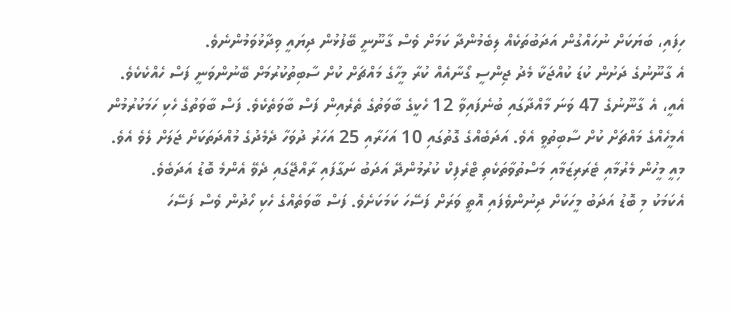ހިފައި، ބަޔަކަށް ނުހައްގުން އަދަބުތަކެއް ލިބެމުންދާ ކަމަށް ވެސް ގާނޫނީ ބޭފުޅުން ދިޔައީ ވިދާޅުވަމުންނެވެ.
އެ ގާނޫނުގެ ދަށުން ކުޑަ ކުއްޖަކާ މެދު ޖިންސީ ގޯނާއެއް ކުރާ މީހާގެ މައްޗަށް ކުށް ސާބިތުކުރުމަށް ބޭނުންވަނީ ފަސް ހެއްކެކެވެ. އެއީ، އެ ގާނޫނުގެ 47 ވަނަ މާއްދާގައި ބުނެފައިވާ 12 ހެކީގެ ބާވަތުގެ ތެރެއިން ފަސް ބާވަތެކެވެ. ފަސް ބާވަތުގެ ހެކި ހަމަކުރުމުން އެމީހެއްގެ މައްޗަށް ކުށް ސާބިތުވީ އެވެ. އަދަބެއްގެ ގޮތުގައި 10 އަހަރާއި 25 އަހަރު ދުވަހާ ދެމެދުގެ މުއްދަތަކަށް ޖަލަށް ލެވެ އެވެ. މިއީ މީހުން މެރުމާއި ޓެރަރިޒަމާއި މަސްތުވާތަކެތި ޓްރެފިކް ކުރުމުންދޭ އަދަބު ނަގާފައި ރާއްޖޭގައި ދެވޭ އެންމެ ބޮޑު އަދަބެވެ.
އެކަމަކު މި ބޮޑު އަދަބު މީހަކަށް ދިނުންވެފައި އޮތީ ވަރަށް ފަސޭހަ ކަމަކަށެވެ. ފަސް ބާވަތެއްގެ ހެކި ހޯދުން ވެސް ފަސޭހަ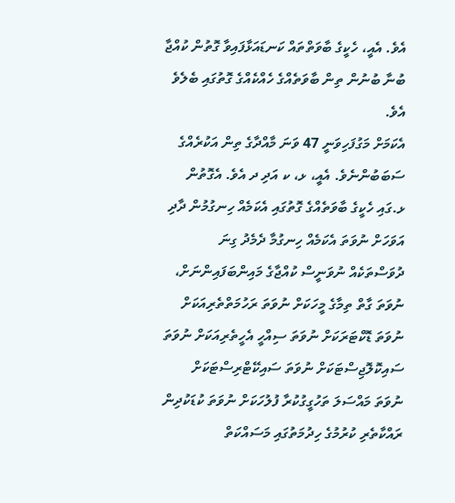އެވެ. އެއީ، ހެކީގެ ބާވަތްތައް ކަނޑައަޅާފައިވާ ގޮތުން ކުއްޖާ ބުނާ ބުނުން ތިން ބާވަތެއްގެ ހެއްކެއްގެ ގޮތުގައި ބެލެވެ އެވެ.
އެކަމަށް މަގުފަހިވަނީ 47 ވަނަ މާއްދާގެ ތިން އަކުރެއްގެ ސަބަބުންނެވެ. އެއީ، ޅ، ކ އަދި ދ އެވެ. އެގޮތުން ޅ.ގައި ހެކީގެ ބާވަތެއްގެ ގޮތުގައި އެކަމެއް ހިނގުމުން ދާދި އަވަހަށް ނުވަތަ އެކަމެއް ހިނގުމާ ދެމެދު ގިނަ ދުވަސްތަކެއް ނުވަނީސް ކުއްޖާގެ މައިންބަފައިންނަށް، ނުވަތަ ގާތް ތިމާގެ މީހަކަށް ނުވަތަ ރަހުމަތްތެރިއަކަށް ނުވަތަ ޑޮކްޓަރަކަށް ނުވަތަ ސިއްހީ އެހީތެރިއަކަށް ނުވަތަ ސައިކޮލޮޖިސްޓަކަށް ނުވަތަ ސައިކޭޓްރިސްޓަކަށް ނުވަތަ މައްސަލަ ތަހުގީގުކުރާ ފުލުހަކަށް ނުވަތަ ކުޑަކުދިން ރައްކާތެރި ކުރުމުގެ ހިދުމަތުގައި މަސައްކަތް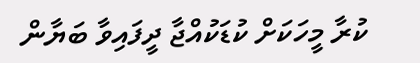ކުރާ މީހަކަށް ކުޑަކުއްޖާ ދީފައިވާ ބަޔާން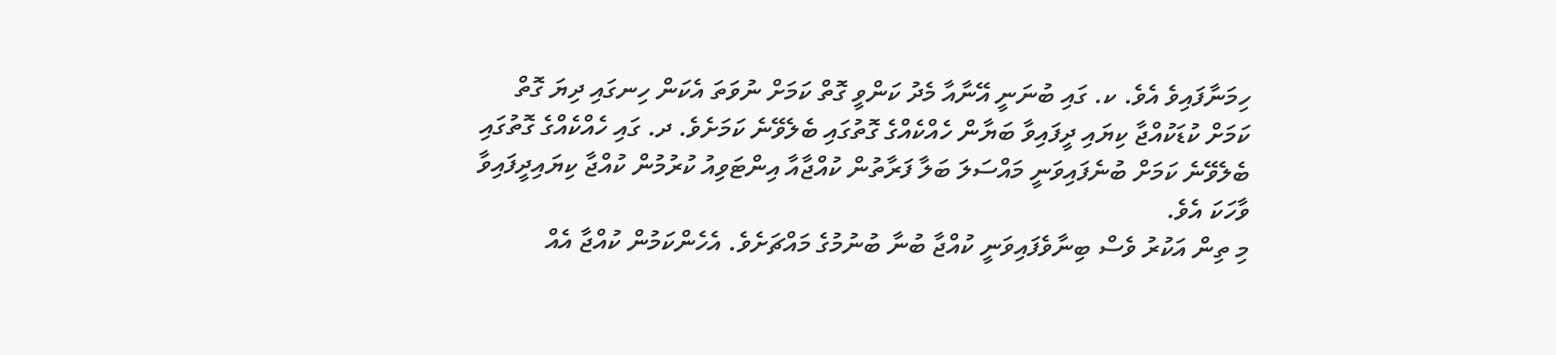ހިމަނާފައިވެ އެވެ. ކ. ގައި ބުނަނީ އޭނާއާ މެދު ކަންވީ ގޮތް ކަމަށް ނުވަތަ އެކަން ހިނގައި ދިޔަ ގޮތް ކަމަށް ކުޑަކުއްޖާ ކިޔައި ދީފައިވާ ބަޔާން ހެއްކެއްގެ ގޮތުގައި ބެލެވޭނެ ކަމަށެވެ. ދ. ގައި ހެއްކެއްގެ ގޮތުގައި ބެލެވޭނެ ކަމަށް ބުނެފައިވަނީ މައްސަލަ ބަލާ ފަރާތުން ކުއްޖާއާ އިންޓަވިއު ކުރުމުން ކުއްޖާ ކިޔައިދީފައިވާ ވާހަކަ އެވެ.
މި ތިން އަކުރު ވެސް ބިނާވެފައިވަނީ ކުއްޖާ ބުނާ ބުނުމުގެ މައްޗަށެވެ. އެހެންކަމުން ކުއްޖާ އެއް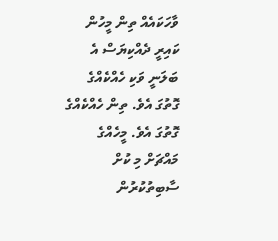ވާހަކައެއް ތިން މީހުން ކައިރީ ދެއްކިޔަސް އެ ބަލަނީ ވަކި ހެއްކެއްގެ ގޮތުގަ އެވެ. ތިން ހެއްކެއްގެ ގޮތުގަ އެވެ. މީހެއްގެ މައްޗަށް މި ކުށް ސާބިތުކުރުން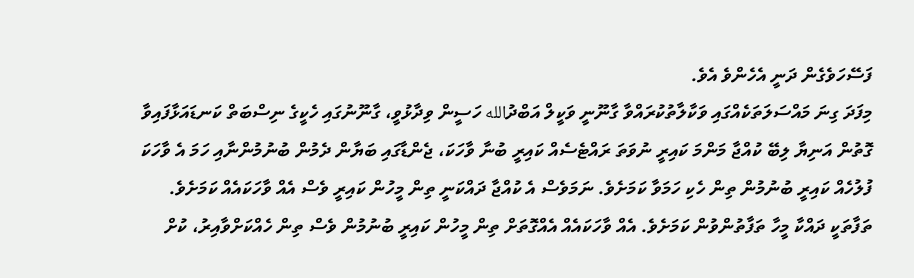ފަސޭހަވެގެން ދަނީ އެހެންވެ އެވެ.
މިފަދަ ގިނަ މައްސަލަތަކެއްގައި ވަކާލާތުކުރައްވާ ގާނޫނީ ވަކީލް އަބްދުالله ހަސީން ވިދާޅުވީ، ގާނޫނުގައި ހެކީގެ ނިސްބަތް ކަނޑައަޅާފައިވާ ގޮތުން އަނިޔާ ލިބޭ ކުއްޖާ މަންމަ ކައިރީ ނުވަތަ ރައްޓެސެއް ކައިރީ ބުނާ ވާހަކަ، ޖެންޑާގައި ބަޔާން ދެމުން ބުނުމުންނާއި ހަމަ އެ ވާހަކަ ފުލުހެއް ކައިރީ ބުނުމުން ތިން ހެކި ހަމަވާ ކަމަށެވެ. ނަމަވެސް އެ ކުއްޖާ ދައްކަނީ ތިން މީހުން ކައިރީ ވެސް އެއް ވާހަކައެއް ކަމަށެވެ. ތަފާތަކީ ދައްކާ މީހާ ތަފާތުންވުން ކަމަށެވެ. އެއް ވާހަކައެއް އެއްގޮތަށް ތިން މީހުން ކައިރީ ބުނުމުން ވެސް ތިން ހެއްކަށްވާއިރު، ކުށް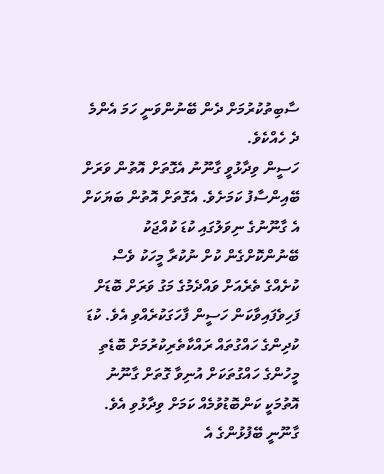ސާބިތުކުރުމަށް ދެން ބޭނުންވަނީ ހަމަ އެންމެ ދެ ހެއްކެވެ.
ހަސީން ވިދާޅުވީ ގާނޫނު އެގޮތަށް އޮތުން ވަރަށް ބޭއިންސާފު ކަމަށެވެ. އެގޮތަށް އޮތުން ބަޔަކަށް އެ ގާނޫނުގެ ނިވަލުގައި ކުޑަ ކުއްޖަކު ބޭނުންކޮށްގެން ކުށް ނުކުރާ މީހަކު ވެސް ކުށެއްގެ ތެރެއަށް ވައްދެމުގެ މަގު ވަރަށް ބޮޑަށް ފަހިވެފައިވާކަން ހަސީން ފާހަގަކުރެއްވި އެވެ. ކުޑަ ކުދިންގެ ހައްގުތައް ރައްކާތެރިކުރުމަށް ބޮޑެތި މީހުންގެ ހައްގުތަކަށް އުނިވާ ގޮތަށް ގާނޫނު އޮތުމަކީ ކަންބޮޑުވުމެއް ކަމަށް ވިދާޅުވި އެވެ.
ގާނޫނީ ބޭފުޅުންގެ އެ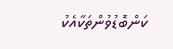ކަންބޮޑުވުންތަކާއެކު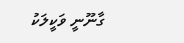ގާނޫނީ ވަކީލަކު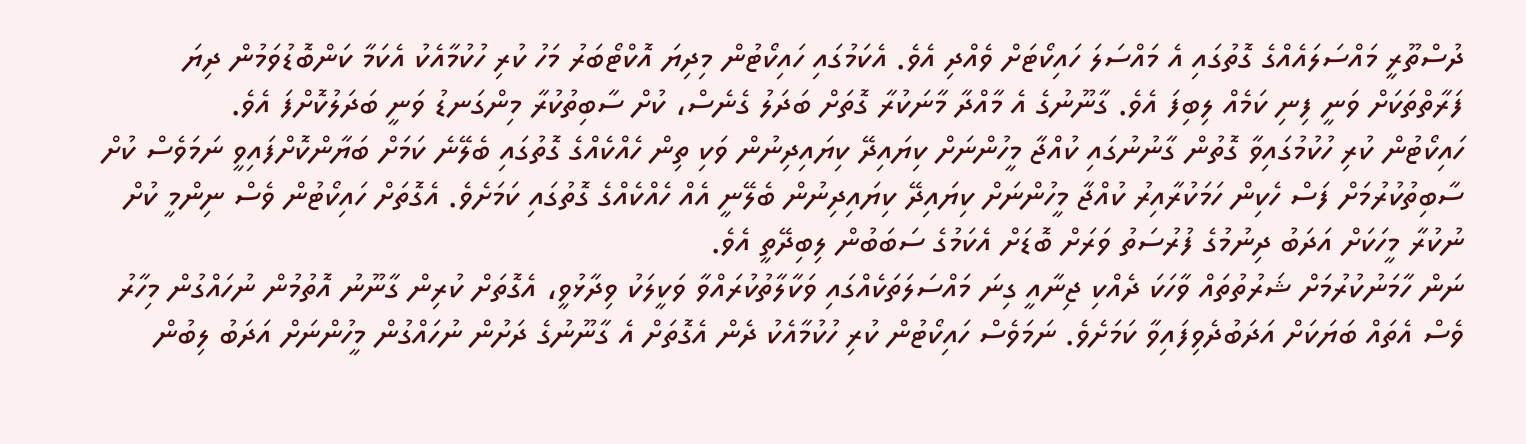ދުސްތޫރީ މައްސަލައެއްގެ ގޮތުގައި އެ މައްސަލަ ހައިކޯޓަށް ވެއްދި އެވެ. އެކަމުގައި ހައިކޯޓުން މިދިޔަ އޮކްޓޯބަރު މަހު ކުރި ހުކުމާއެކު އެކަމާ ކަންބޮޑުވަމުން ދިޔަ ފަރާތްތަކަށް ވަނީ ފިނި ކަމެއް ލިބިފަ އެވެ. ގާނޫނުގެ އެ މާއްދާ މާނަކުރާ ގޮތަށް ބަދަލު ގެނެސް، ކުށް ސާބިތުކުރާ މިންގަނޑު ވަނީ ބަދަލުކޮށްފަ އެވެ.
ހައިކޯޓުން ކުރި ހުކުމުގައިވާ ގޮތުން ގާނުނުގައި ކުއްޖާ މީހުންނަށް ކިޔައިދޭ ކިޔައިދިނުން ވަކި ތިން ހެއްކެއްގެ ގޮތުގައި ބެލޭނެ ކަމަށް ބަޔާންކޮށްފައިވީ ނަމަވެސް ކުށް ސާބިތުކުރުމަށް ފަސް ހެކިން ހަމަކުރާއިރު ކުއްޖާ މީހުންނަށް ކިޔައިދޭ ކިޔައިދިނުން ބެލޭނީ އެއް ހެއްކެއްގެ ގޮތުގައި ކަމަށެވެ. އެގޮތަށް ހައިކޯޓުން ވެސް ނިންމީ ކުށް ނުކުރާ މީހަކަށް އަދަބު ދިނުމުގެ ފުރުސަތު ވަރަށް ބޮޑަށް އެކަމުގެ ސަބަބުން ލިބިދޭތީ އެވެ.
ނަން ހާމަނުކުރުމަށް ޝަރުތުތައް ވާހަކަ ދެއްކި ޖިނާއީ ގިނަ މައްސަލަތަކެއްގައި ވަކާލާތުކުރައްވާ ވަކީލަކު ވިދާޅުވީ، އެގޮތަށް ކުރިން ގާނޫނު އޮތުމުން ނުހައްގުން މިހާރު ވެސް އެތައް ބަޔަކަށް އަދަބުދެވިފައިވާ ކަމަށެވެ. ނަމަވެސް ހައިކޯޓުން ކުރި ހުކުމާއެކު ދެން އެގޮތަށް އެ ގާނޫނުގެ ދަށުން ނުހައްގުން މީހުންނަށް އަދަބު ލިބުން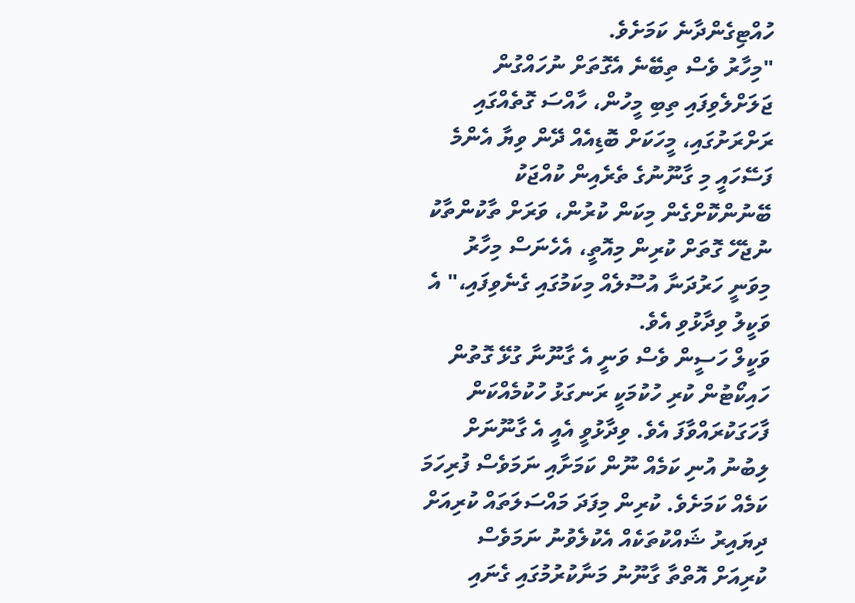ހުއްޓިގެންދާނެ ކަމަށެވެ.
"މިހާރު ވެސް ތިބޭނެ އެގޮތަށް ނުހައްގުން ޖަލަށްލެވިފައި ތިބި މީހުން، ހާއްސަ ގޮތެއްގައި ރަށްރަށުގައި، މީހަކަށް ބޮޑިއެއް ދޭން ވިޔާ އެންމެ ފަސޭހައީ މި ގާނޫނުގެ ތެރެއިން ކުއްޖަކު ބޭނުންކޮށްގެން މިކަން ކުރުން، ވަރަށް ތާކުންތާކު ނުޖެހޭ ގޮތަށް ކުރިން މިއޮތީ، އެހެނަސް މިހާރު މިވަނީ ހަރުދަނާ އުސޫލެއް މިކަމުގައި ގެނެވިފައި،" އެ ވަކީލު ވިދާޅުވި އެވެ.
ވަކީލް ހަސީން ވެސް ވަނީ އެ ގާނޫނާ ގުޅޭ ގޮތުން ހައިކޯޓުން ކުރި ހުކުމަކީ ރަނގަޅު ހުކުމެއްކަން ފާހަގަކުރައްވާފަ އެވެ. ވިދާޅުވީ އެއީ އެ ގާނޫނަށް ލިބުނު އުނި ކަމެއް ނޫން ކަމަށާއި ނަމަވެސް ފުރިހަމަ ކަމެއް ކަމަށެވެ. ކުރިން މިފަދަ މައްސަލަތައް ކުރިއަށް ދިޔައިރު ޝައްކުތަކެއް އެކުލެވުނު ނަމަވެސް ކުރިއަށް އޮތްތާ ގާނޫނު މަނާކުރުމުގައި ގެނައި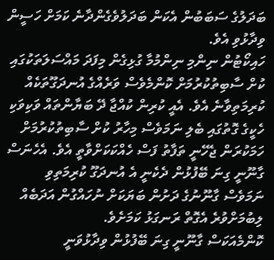ބަދަލުގެ ސަބަބުން އެކަން ބަދަލުވެގެންދާނެ ކަމަށް ހަސީން ވިދާޅުވި އެވެ.
ހައިކޯޓުން ނިންމި ނިންމުމާ ގުޅިގެން މިފަދަ މައްސަލަތަކުގައި ކުށް ސާބިތުކުރުމަށް ކޮންމެވެސް ވަރެއްގެ އުނދަގޫތަކެއް ކުރިމަތިވާނެ އެވެ. އެއީ ކުރިން ކުއްޖާ ދޭ ބަޔާންތައް ވަކިވަކި ހެކީގެ ގޮތުގައި ބެލި ނަމަވެސް މިހާރު ކުށް ސާބިތުކުރުމަށް ހަމަކުރަން ޖެހޭނީ ތަފާތު ފަސް ހެއްކަކަށްވާތީ އެވެ. އެހެނަސް ގާނޫނީ ގިނަ ބޭފުޅުން ދެކެނީ އެ އުނދަގޫ ކުރިމަތިވި ނަމަވެސް ގާނޫނުގެ ދަށުން ބަޔަކަށް ނުހައްގުން އަދަބެއް ލިބުމަށްވުރެ އެގޮތް ރަނގަޅު ކަމަށެވެ.
ކޮންމެއަކަސް ގާނޫނީ ގިނަ ބޭފުޅުން ވިދާޅުވަނީ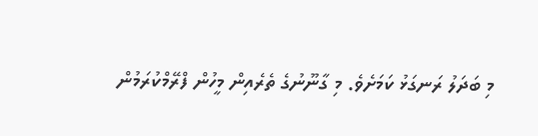މި ބަދަލު ރަނގަޅު ކަމަށެވެ. މި ގާނޫނުގެ ތެރެއިން މީހުން ފްރޭމްކުރަމުން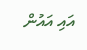އައި އައުން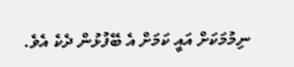ނިމުމަކަށް އައީ ކަމަށް އެ ބޭފުޅުން ދެކެ އެވެ.